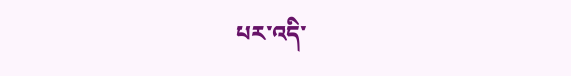པར་འདི་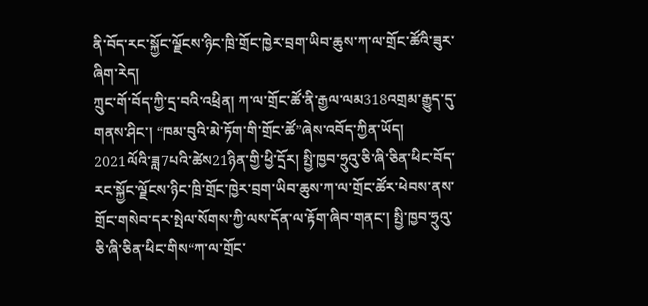ནི་བོད་རང་སྐྱོང་ལྗོངས་ཉིང་ཁྲི་གྲོང་ཁྱེར་བྲག་ཡིབ་ཆུས་ཀ་ལ་གྲོང་ཚོའི་ཟུར་ཞིག་རེད།
ཀྲུང་གོ་བོད་ཀྱི་དྲ་བའི་འཕྲིན། ཀ་ལ་གྲོང་ཚོ་ནི་རྒྱལ་ལམ318འགྲམ་རྒྱུད་དུ་གནས་ཤིང་། “ཁམ་བུའི་མེ་ཏོག་གི་གྲོང་ཚོ”ཞེས་འབོད་ཀྱིན་ཡོད། 2021ལོའི་ཟླ7པའི་ཚེས21ཉིན་གྱི་ཕྱི་དྲོར། སྤྱི་ཁྱབ་ཧྲུའུ་ཅི་ཞི་ཅིན་ཕིང་བོད་རང་སྐྱོང་ལྗོངས་ཉིང་ཁྲི་གྲོང་ཁྱེར་བྲག་ཡིབ་ཆུས་ཀ་ལ་གྲོང་ཚོར་ཕེབས་ནས་གྲོང་གསེབ་དར་སྤེལ་སོགས་ཀྱི་ལས་དོན་ལ་རྟོག་ཞིབ་གནང་། སྤྱི་ཁྱབ་ཧྲུའུ་ཅི་ཞི་ཅིན་ཕིང་གིས“ཀ་ལ་གྲོང་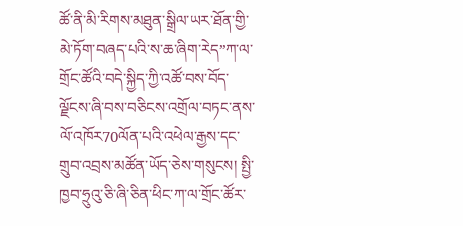ཚོ་ནི་མི་རིགས་མཐུན་སྒྲིལ་ཡར་ཐོན་གྱི་མེ་ཏོག་བཞད་པའི་ས་ཆ་ཞིག་རེད”ཀ་ལ་གྲོང་ཚོའི་བདེ་སྐྱིད་ཀྱི་འཚོ་བས་བོད་ལྗོངས་ཞི་བས་བཅིངས་འགྲོལ་བཏང་ནས་ལོ་འཁོར70ལོན་པའི་འཕེལ་རྒྱས་དང་གྲུབ་འབྲས་མཚོན་ཡོད་ཅེས་གསུངས། སྤྱི་ཁྱབ་ཧྲུའུ་ཅི་ཞི་ཅིན་ཕིང་ཀ་ལ་གྲོང་ཚོར་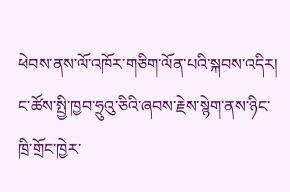ཕེབས་ནས་ལོ་འཁོར་གཅིག་ལོན་པའི་སྐབས་འདིར། ང་ཚོས་སྤྱི་ཁྱབ་ཧྲུའུ་ཅིའི་ཞབས་རྗེས་སྙེག་ནས་ཉིང་ཁྲི་གྲོང་ཁྱེར་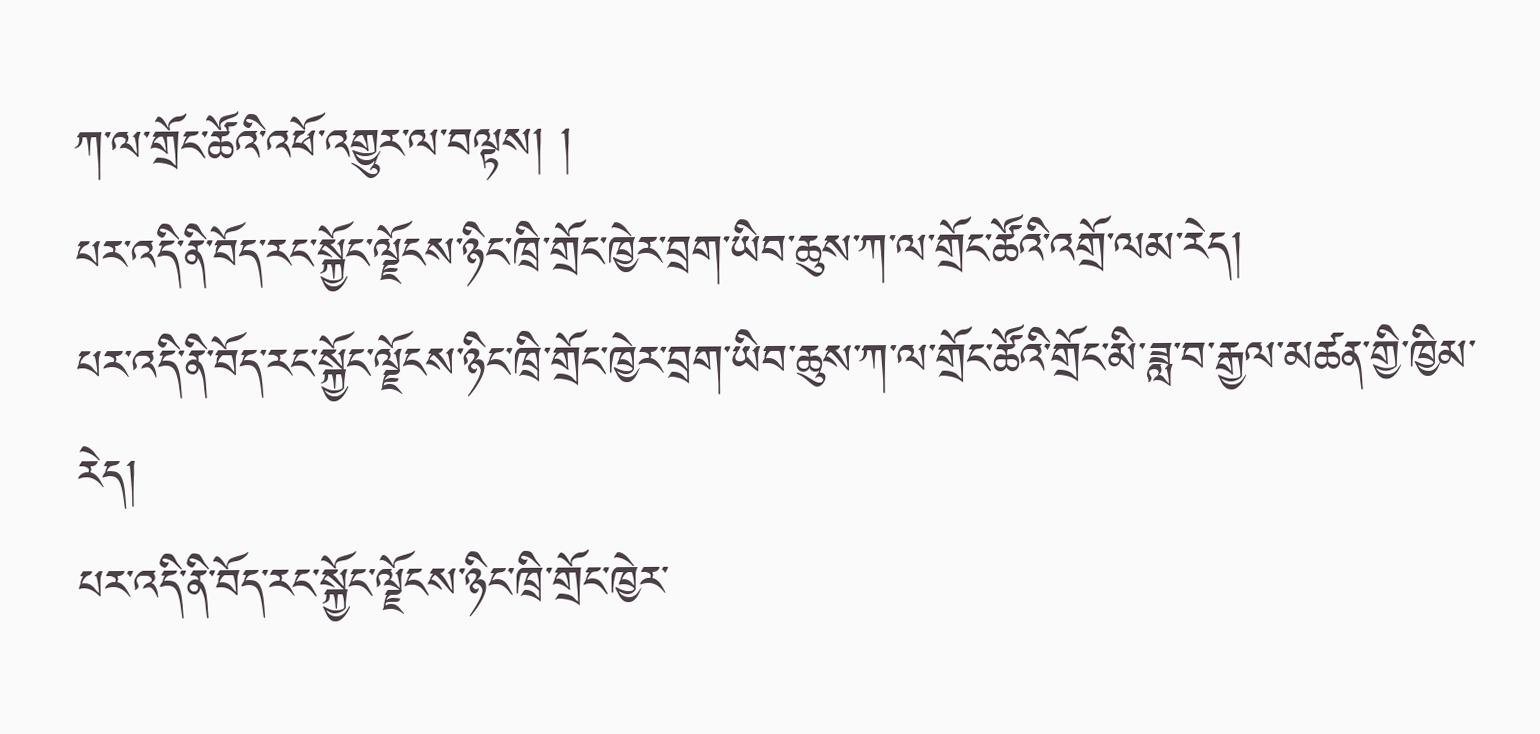ཀ་ལ་གྲོང་ཚོའི་འཕོ་འགྱུར་ལ་བལྟས། །
པར་འདི་ནི་བོད་རང་སྐྱོང་ལྗོངས་ཉིང་ཁྲི་གྲོང་ཁྱེར་བྲག་ཡིབ་ཆུས་ཀ་ལ་གྲོང་ཚོའི་འགྲོ་ལམ་རེད།
པར་འདི་ནི་བོད་རང་སྐྱོང་ལྗོངས་ཉིང་ཁྲི་གྲོང་ཁྱེར་བྲག་ཡིབ་ཆུས་ཀ་ལ་གྲོང་ཚོའི་གྲོང་མི་ཟླ་བ་རྒྱལ་མཚན་གྱི་ཁྱིམ་རེད།
པར་འདི་ནི་བོད་རང་སྐྱོང་ལྗོངས་ཉིང་ཁྲི་གྲོང་ཁྱེར་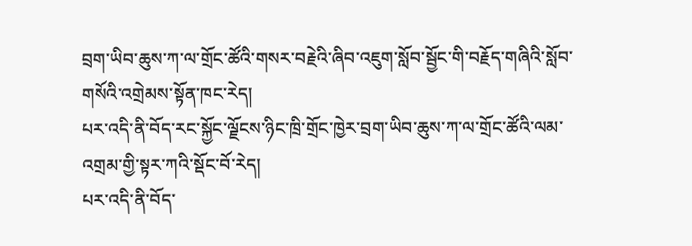བྲག་ཡིབ་ཆུས་ཀ་ལ་གྲོང་ཚོའི་གསར་བརྗེའི་ཞིབ་འཇུག་སློབ་སྦྱོང་གི་བརྗོད་གཞིའི་སློབ་གསོའི་འགྲེམས་སྟོན་ཁང་རེད།
པར་འདི་ནི་བོད་རང་སྐྱོང་ལྗོངས་ཉིང་ཁྲི་གྲོང་ཁྱེར་བྲག་ཡིབ་ཆུས་ཀ་ལ་གྲོང་ཚོའི་ལམ་འགྲམ་གྱི་སྟར་ཀའི་སྡོང་བོ་རེད།
པར་འདི་ནི་བོད་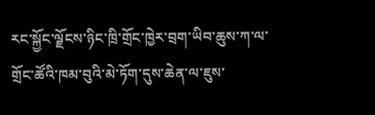རང་སྐྱོང་ལྗོངས་ཉིང་ཁྲི་གྲོང་ཁྱེར་བྲག་ཡིབ་ཆུས་ཀ་ལ་གྲོང་ཚོའི་ཁམ་བུའི་མེ་ཏོག་དུས་ཆེན་ལ་ཇུས་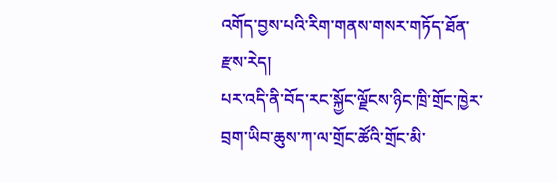འགོད་བྱས་པའི་རིག་གནས་གསར་གཏོད་ཐོན་རྫས་རེད།
པར་འདི་ནི་བོད་རང་སྐྱོང་ལྗོངས་ཉིང་ཁྲི་གྲོང་ཁྱེར་བྲག་ཡིབ་ཆུས་ཀ་ལ་གྲོང་ཚོའི་གྲོང་མི་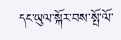དང་ཡུལ་སྐོར་བས་སྤོ་ལོ་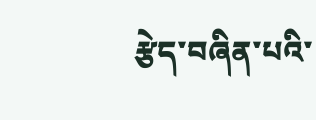རྩེད་བཞིན་པའི་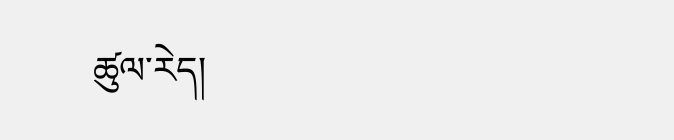ཚུལ་རེད།